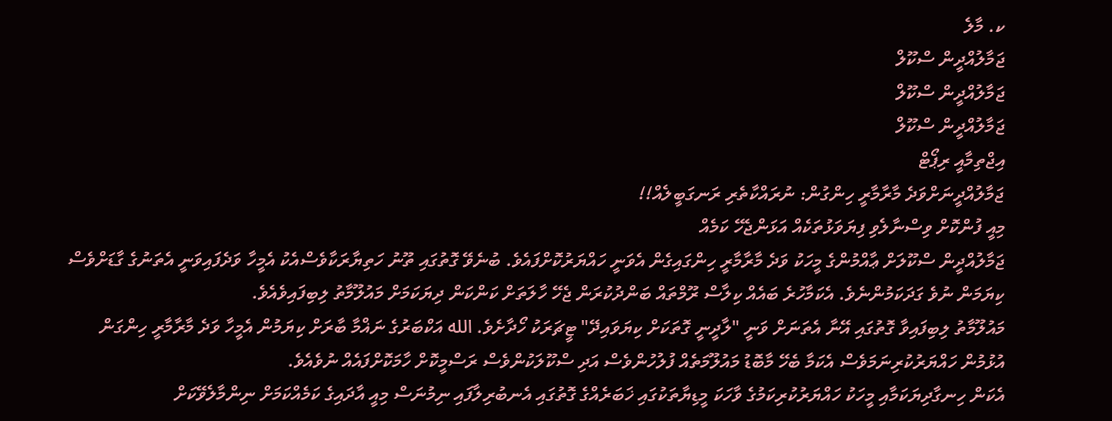ކ. މާލެ
ޖަމާލުއްދީން ސްކޫލް
ޖަމާލުއްދީން ސްކޫލް
ޖަމާލުއްދީން ސްކޫލް
އިޖްތިމާއީ ރިޕޯޓް
ޖަމާލުއްދީނަށްވަދެ މާރާމާރީ ހިންގުން: ނުރައްކާތެރި ރަނގަބީލެއް!!
މިއީ ފުންކޮށް ވިސްނާލެވި ފިޔަވަޅުތަކެއް އަޅަންޖެހޭ ކަމެއް
ޖަމާލުއްދީން ސްކޫލަށް ޢާއްމުންގެ މީހަކު ވަދެ މާރާމާރީ ހިންގައިގެން އެވަނީ ހައްޔަރުކޮށްފައެވެ. ބުނެވޭ ގޮތުގައި ތޫނު ހަތިޔާރަކާވެސްއެކު އެމީހާ ވަދެފައިވަނީ އެތަނުގެ ގާޑަށްވެސް ކިޔަމަން ނުވެ ގަދަކަމުންނެވެ. އެކަމާހުރެ ބައެއް ކިލާސް ރޫމްތައް ބަންދުކުރަން ޖެހޭ ހާލަތަށް ކަންކަން ދިޔަކަމަށް މައުލޫމާތު ލިބިފައިވެއެވެ.
މައުލޫމާތު ލިބިފައިވާ ގޮތުގައި އޭނާ އެތަނަށް ވަނީ "ލާދީނީ ގޮތަކަށް ކިޔަވައިދޭ" ޓީޗަރަކު ހޯދާށެވެ. الله އަކްބަރުގެ ނަޣްމާ ބާރަށް ކިޔަމުން އެމީހާ ވަދެ މާރާމާރީ ހިންގަން އުޅުމުން ހައްޔަރުކުރިނަމަވެސް އެކަމާ ބެހޭ މާބޮޑު މައުލޫމަތެއް ފުލުހުންވެސް އަދި ސްކޫލަކުންވެސް ރަސްމީކޮށް ހާމަކޮށްފައެއް ނުވެއެވެ.
އެކަން ހިނގާދިޔަކަމާއި މީހަކު ހައްޔަރުކުރިކަމުގެ ވާހަކަ މީޑިޔާތަކުގައި ޚަބަރެއްގެ ގޮތުގައި އެނބުރިލާފައި ނިމުނަސް މިއީ އާދައިގެ ކަމެއްކަމަށް ނިންމާލެވޭކަށް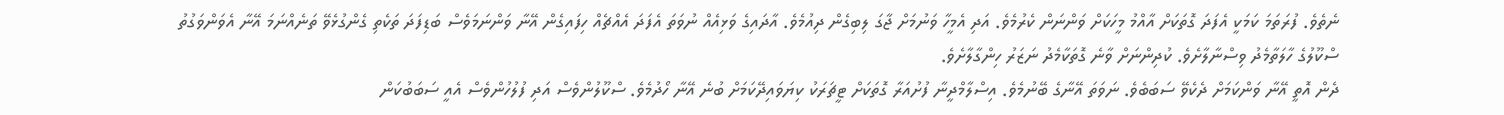ނެތެވެ. ފުރަތަމަ ކަމަކީ އެފަދަ ގޮތަކަށް އާއްމު މީހަކަށް ވަންނަން ކެރުމެވެ. އަދި އެމީހާ ވަނުމަށް ޖާގަ ލިބިގެން ދިއުމެވެ. އާދައިގެ ވަޅިއެއް ނުވަތަ އެފަދަ އެއްޗެއް ހިފައިގެން އޭނާ ވަންނަމަވެސް ބަޑިފަދަ ތަކެތި ގެންގުޅެވޭ ތަނެއްނަމަ އޭނާ އެވަންވަގުތު ސްކޫލުގެ ހާލަތާމެދު ވިސްނާލާށެވެ. ކުދިންނަށް ވާނެ ގޮތަކާމެދު ނަޒަރު ހިންގާލާށެވެ.
ދެން އޮތީ އޭނާ ވަންކަމަށް ދެކެވޭ ސަބަބެވެ. ނަވަތަ އޭނާގެ ބޭނުމެވެ. އިސްލާމްދީނާ ފުށުއަރާ ގޮތަކަށް ޓީޗަރަކު ކިޔަވައިދޭކަމަށް ބުނެ އޭނާ ހޯދުމެވެ. ސްކޫލުންވެސް އަދި ފުލުހުންވެސް އެއީ ސަބަބުކަން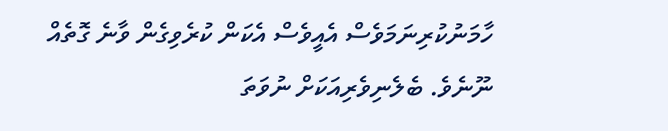ހާމަނުކުރިނަމަވެސް އެއީވެސް އެކަން ކުރެވިގެން ވާނެ ގޮތެއް ނޫނެވެ. ބެލެނިވެރިއަކަށް ނުވަތަ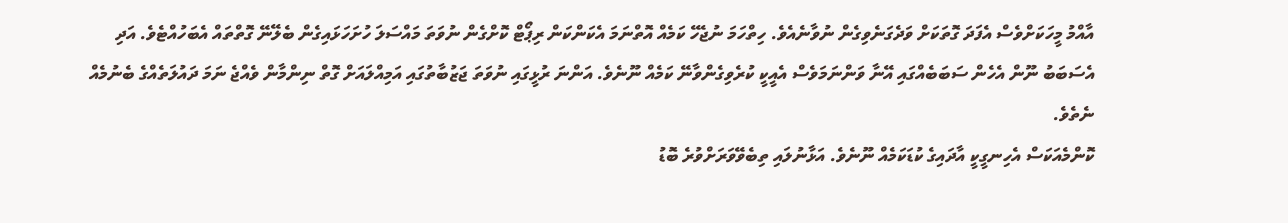އާއްމު މީހަކަށްވެސް އެފަދަ ގޮތަކަށް ވަދެގަނެވިގެން ނުވާނެއެވެ. ހިތްހަމަ ނުޖެހޭ ކަމެއް އޮތްނަމަ އެކަންކަން ރިޕޯޓް ކޮށްގެން ނުވަތަ މައްސަލަ ހުށަހަޅައިގެން ބެލޭނޭ ގޮތްތައް އެބަހުއްޓެވެ. އަދި އެސަބަބު ނޫން އެހެން ސަބަބެއްގައި އޭނާ ވަންނަމަވެސް އެއީކީ ކުރެވިގެންވާނޭ ކަމެއް ނޫނެވެ. އަންނަ ރުޅީގައި ނުވަތަ ޖަޒުބާތުގައި އަމިއްލައަށް ގޮތް ނިންމާން ވެއްޖެ ނަމަ ދައުލަތެއްގެ ބެނުމެއް ނެތެވެ.
ކޮންމެއަކަސް އެހިނގީކީ އާދައިގެ ކުޑަކަމެއް ނޫނެވެ. އަޅާނުލައި ތިބެވޭވަރަށްވުރެ ބޮޑު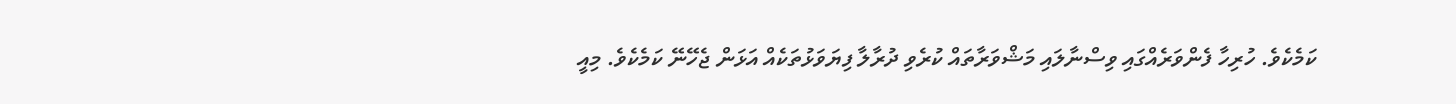ކަމެކެވެ. ހުރިހާ ފެންވަރެއްގައި ވިސްނާލައި މަޝްވަރާތައް ކުރެވި ދުރާލާ ފިޔަވަޅުތަކެއް އަޅަން ޖެހޭނޭ ކަމެކެވެ. މިއީ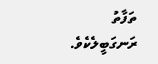ތަފާތު ރަނގަބީލެކެވެ.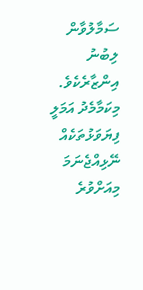ސަމާލުވާން ލިބުނު އިންޒާރެކެވެ. މިކަމާމެދު އަމަލީ ފިޔަވަޅުތަކެއް ނޭޅިއްޖެނަމަ މިއަށްވުރެ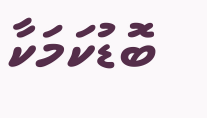ބޮޑުކަމަކާ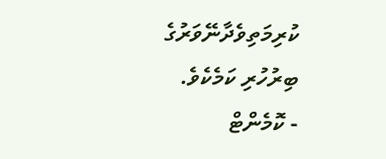ކުރިމަތިވެދާނޭވަރުގެ ބިރުހުރި ކަމެކެވެ.
- ކޮމެންޓް